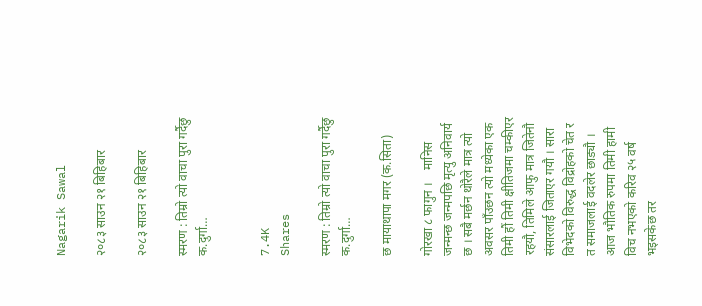Nagarik Sawal

२०८३ साउन २१ बिहिबार

२०८३ साउन २१ बिहिबार

स्मरण : तिम्रो त्यो वाचा पुरा गर्दैछु क.दुर्गा…


7.4K
Shares

स्मरण : तिम्रो त्यो वाचा पुरा गर्दैछु क.दुर्गा…

छ मायाथापा मगर (क.सिता)

गोरखा ८ फागुन ।    मानिस जन्मन्छ जन्मपछि मृत्यु अनिवार्य छ । सबै मर्छन थोरैले मात्र त्यो अवसर पाँउछन त्यो मध्येका एक तिमी हौं तिमी क्षीतिजमा चम्कीएर रहयौ, तिमिले आफु मात्र जितेनौ संसारलाई जिताएर गयौ । सारा विभेदको विरुद्ध विद्रोहको चेत र त समाजलाई वदलेर छाड्यौ । आज भौतिक रुपमा तिमी हामी विच नभएको करिव २५ वर्ष भइसकेछ तर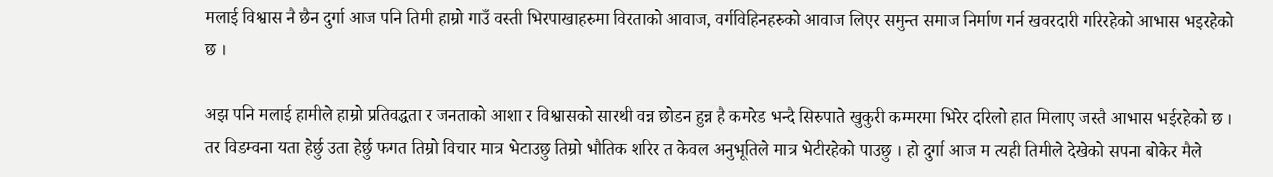मलाई विश्वास नै छैन दुर्गा आज पनि तिमी हाम्रो गाउँ वस्ती भिरपाखाहरुमा विरताको आवाज, वर्गविहिनहरुको आवाज लिएर समुन्त समाज निर्माण गर्न खवरदारी गरिरहेको आभास भइरहेको छ ।

अझ पनि मलाई हामीले हाम्रो प्रतिवद्धता र जनताको आशा र विश्वासको सारथी वन्न छोडन हुन्न है कमरेड भन्दै सिरुपाते खुकुरी कम्मरमा भिरेर दरिलो हात मिलाए जस्तै आभास भईरहेको छ । तर विडम्वना यता हेर्छु उता हेर्छु फगत तिम्रो विचार मात्र भेटाउछु तिम्रो भौतिक शरिर त केवल अनुभूतिले मात्र भेटीरहेको पाउछु । हो दुर्गा आज म त्यही तिमीले देखेको सपना बोकेर मैले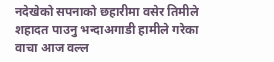नदेखेको सपनाको छहारीमा वसेर तिमीले शहादत पाउनु भन्दाअगाडी हामीले गरेका वाचा आज वल्ल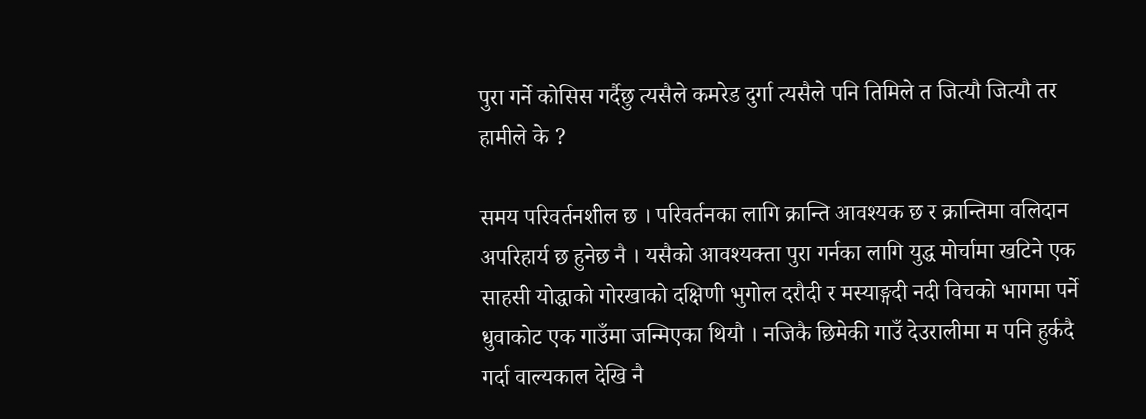पुरा गर्ने कोसिस गर्दैछु त्यसैले कमरेड दुर्गा त्यसैले पनि तिमिले त जित्यौ जित्यौ तर हामीले के ?

समय परिवर्तनशील छ । परिवर्तनका लागि क्रान्ति आवश्यक छ र क्रान्तिमा वलिदान अपरिहार्य छ हुनेछ नै । यसैको आवश्यक्ता पुरा गर्नका लागि युद्ध मोर्चामा खटिने एक साहसी योद्धाको गोरखाको दक्षिणी भुगोल दरौदी र मस्याङ्गदी नदी विचको भागमा पर्ने धुवाकोट एक गाउँमा जन्मिएका थियौ । नजिकै छिमेकी गाउँ देउरालीमा म पनि हुर्कदै गर्दा वाल्यकाल देखि नै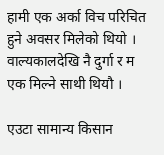हामी एक अर्का विच परिचित हुने अवसर मिलेको थियो । वाल्यकालदेखि नै दुर्गा र म एक मिल्ने साथी थियौ ।

एउटा सामान्य किसान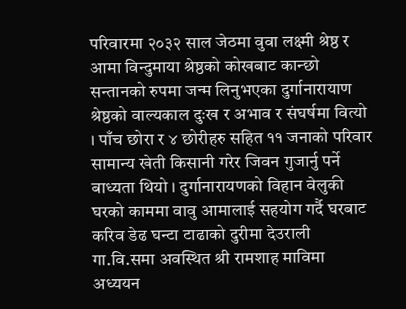परिवारमा २०३२ साल जेठमा वुवा लक्ष्मी श्रेष्ठ र आमा विन्दुमाया श्रेष्ठको कोखबाट कान्छो सन्तानको रुपमा जन्म लिनुभएका दुर्गानारायाण श्रेष्ठको वाल्यकाल दुःख र अभाव र संघर्षमा वित्यो । पाँच छोरा र ४ छोरीहरु सहित ११ जनाको परिवार सामान्य खेती किसानी गरेर जिवन गुजार्नु पर्ने बाध्यता थियो । दुर्गानारायणको विहान वेलुकी घरको काममा वावु आमालाई सहयोग गर्दै घरबाट करिव डेढ घन्टा टाढाको दुरीमा देउराली गा.वि.समा अवस्थित श्री रामशाह माविमा अध्ययन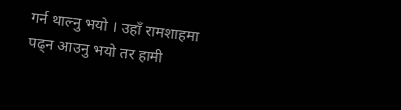गर्न थाल्नु भयो । उहाँ रामशाहमा पढ्न आउनु भयो तर हामी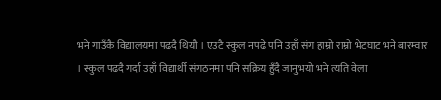भने गाउँकै विद्यालयमा पढदै थियौ । एउटै स्कुल नपढे पनि उहाँ संग हाम्रो राम्रो भेटघाट भने बारम्वार । स्कुल पढदै गर्दा उहाँ विद्यार्थी संगठनमा पनि सक्रिय हुँदै जानुभयो भने त्यति वेला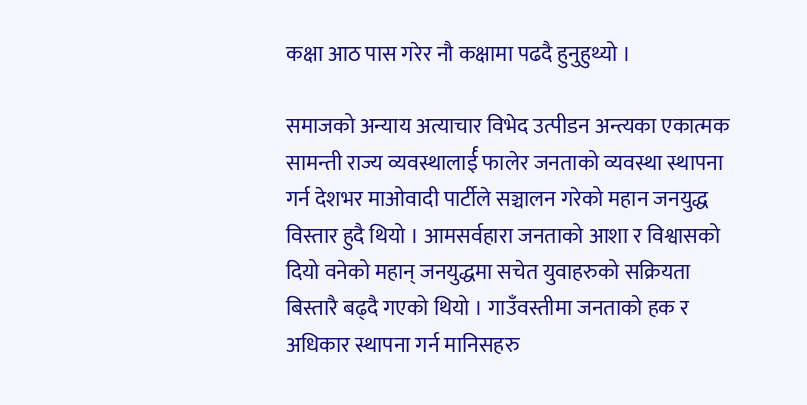कक्षा आठ पास गरेर नौ कक्षामा पढदै हुनुहुथ्यो ।

समाजको अन्याय अत्याचार विभेद उत्पीडन अन्त्यका एकात्मक सामन्ती राज्य व्यवस्थालार्ई फालेर जनताको व्यवस्था स्थापना गर्न देशभर माओवादी पार्टीले सञ्चालन गरेको महान जनयुद्ध विस्तार हुदै थियो । आमसर्वहारा जनताको आशा र विश्वासको दियो वनेको महान् जनयुद्धमा सचेत युवाहरुको सक्रियता बिस्तारै बढ्दै गएको थियो । गाउँवस्तीमा जनताको हक र अधिकार स्थापना गर्न मानिसहरु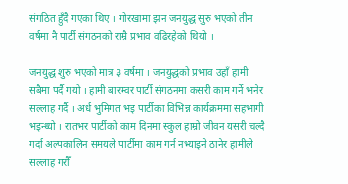संगठित हुँदै गएका थिए । गोरखामा झन जनयुद्ध सुरु भएको तीन वर्षमा नै पार्टी संगठनको राम्रै प्रभाव वढिरहेको थियो ।

जनयुद्ध शुरु भएको मात्र ३ वर्षमा । जनयुद्धको प्रभाव उहाँ हामी सबैमा पर्दै गयो । हामी बारम्वर पार्टी संगठनमा कसरी काम गर्ने भनेर सल्लाह गर्दै । अर्ध भुमिगत भइ पार्टीका विभिन्न कार्यक्रममा सहभागी भइन्थ्यो । रातभर पार्टीको काम दिनमा स्कुल हाम्रो जीवन यसरी चल्दै गर्दा अल्पकालिन समयले पार्टीमा काम गर्न नभ्याइने ठानेर हामीले सल्लाह गरौँ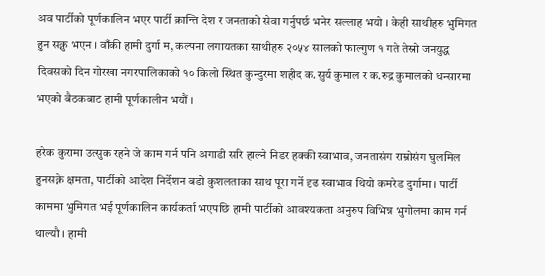अव पार्टीको पूर्णकालिन भएर पार्टी क्रान्ति देश र जनताको सेवा गर्नुपर्छ भनेर सल्लाह भयो । केही साथीहरु भुमिगत हुन सक्नु भएन । वाँकी हामी दुर्गा म, कल्पना लगायतका साथीहरु २०५४ सालको फाल्गुण १ गते तेस्रो जनयुद्ध दिवसको दिन गोरखा नगरपालिकाको १० किलो स्थित कुन्दुरमा शहीद क.सुर्य कुमाल र क.रुद्र कुमालको धन्सारमा भएको बैठकबाट हामी पूर्णकालीन भयौं ।

हरेक कुरामा उत्सुक रहने जे काम गर्न पनि अगाडी सरि हाल्ने निडर हक्की स्वाभाव, जनतासंग राम्रोसंग घुलमिल हुनसक्ने क्षमता, पार्टीको आदेश निर्देशन बडो कुशलताका साथ पूरा गर्ने दृढ स्वाभाव थियो कमरेड दुर्गामा । पार्टी काममा भुमिगत भई पूर्णकालिन कार्यकर्ता भएपछि हामी पार्टीको आवश्यकता अनुरुप विभिन्न भुगोलमा काम गर्न थाल्यौ । हामी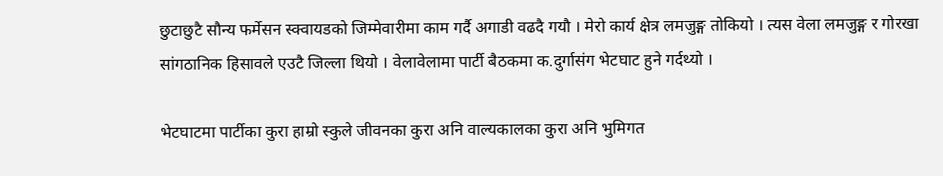छुटाछुटै सौन्य फर्मेसन स्क्वायडको जिम्मेवारीमा काम गर्दै अगाडी वढदै गयौ । मेरो कार्य क्षेत्र लमजुङ्ग तोकियो । त्यस वेला लमजुङ्ग र गोरखा सांगठानिक हिसावले एउटै जिल्ला थियो । वेलावेलामा पार्टी बैठकमा क.दुर्गासंग भेटघाट हुने गर्दथ्यो ।

भेटघाटमा पार्टीका कुरा हाम्रो स्कुले जीवनका कुरा अनि वाल्यकालका कुरा अनि भुमिगत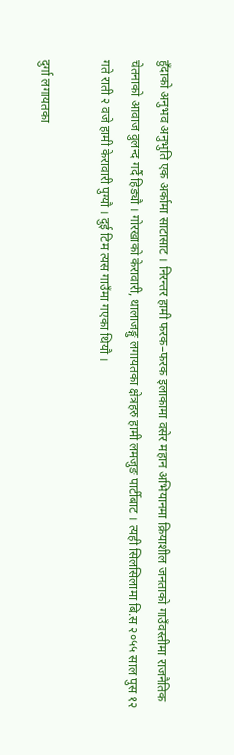हुँदाको अनुभव अनुभुति एक अर्कामा साटासाट । निरन्तर हामी फरक–फरक इलाकामा वसेर महान अभियानमा क्रियाशील जनताको गाउँवस्तीमा राजनैतिक चेतनाको आवाज वुलन्द गर्दै हिड्यौ । गोरखाको केरावारी, थालाजङ्गु लगायतका क्षेत्रहरु हामी लमजुङ पार्टीबाट । त्यही सिलसिलामा बि.स २०५५ साल पुस १२ गते राती २ वजे हामी केरावारी पुग्यौ । दुई टिम त्यस गाउँमा गएका थियौ ।

दुर्गा लगायतका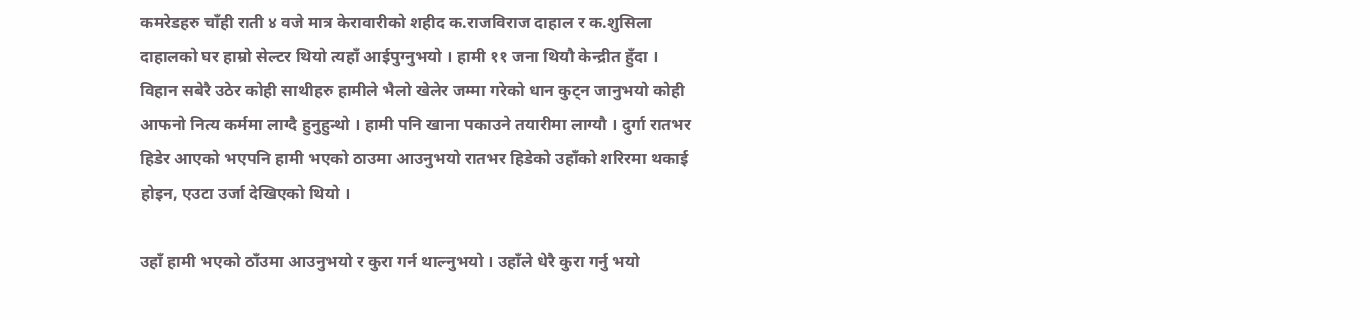कमरेडहरु चाँही राती ४ वजे मात्र केरावारीको शहीद क.राजविराज दाहाल र क.शुसिला दाहालको घर हाम्रो सेल्टर थियो त्यहाँ आईपुग्नुभयो । हामी ११ जना थियौ केन्द्रीत हुँदा । विहान सबेरै उठेर कोही साथीहरु हामीले भैलो खेलेर जम्मा गरेको धान कुट्न जानुभयो कोही आफनो नित्य कर्ममा लाग्दै हुनुहुन्थो । हामी पनि खाना पकाउने तयारीमा लाग्यौ । दुर्गा रातभर हिडेर आएको भएपनि हामी भएको ठाउमा आउनुभयो रातभर हिडेको उहाँको शरिरमा थकाई होइन, एउटा उर्जा देखिएको थियो ।

उहाँ हामी भएको ठाँउमा आउनुभयो र कुरा गर्न थाल्नुभयो । उहाँले धेरै कुरा गर्नु भयो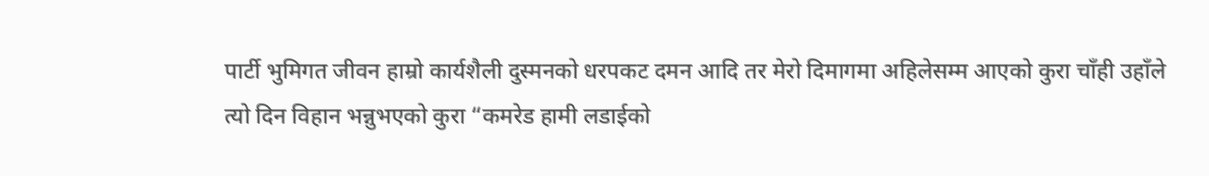पार्टी भुमिगत जीवन हाम्रो कार्यशैली दुस्मनको धरपकट दमन आदि तर मेरो दिमागमा अहिलेसम्म आएको कुरा चाँही उहाँले त्यो दिन विहान भन्नुभएको कुरा “कमरेड हामी लडाईको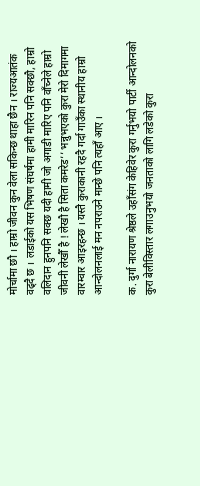मोर्चामा छौ । हाम्रो जीवन कुन वेला सकिन्छ थाहा छैन । राज्यआतंक वढ्दै छ । लडाईको यस भिषण संघर्षमा हामी मारिन पनि सक्छौ, हाम्रो वलिदान हुनपनि सक्छ यदी हामी जो अगाडी मारिए पनि वाँच्नेले हाम्रो जीवनी लेखौँ है ! लेखौ है सिता कमरेड’’ भन्नुभएको कुरा मेरो दिमागमा वारम्वार आइरहन्छ । यस्तै कुराकानी रहदै गर्दा गाउँका स्थानीय हाम्रो आन्दोलनलाई मन नपराउने मान्छे पनि त्यहाँ आए ।

क. दुर्गा नारायण श्रेष्ठले उहाँसंग केहिवेर कुरा गर्नुभयो पार्टी आन्दोलनको कुरा बेलीविस्तार लगाउनुभयो जनताको लागि लडेको कुरा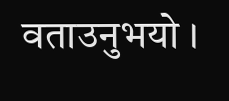वताउनुभयो ।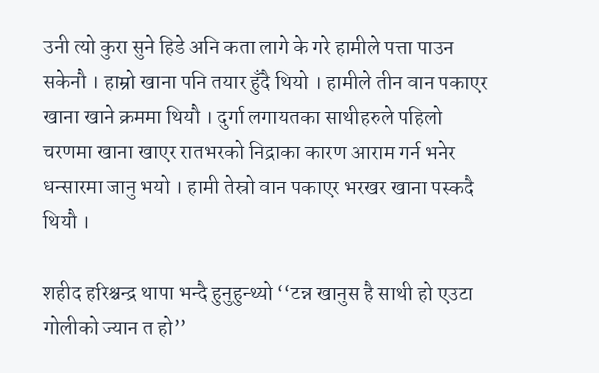उनी त्यो कुरा सुने हिडे अनि कता लागे के गरे हामीले पत्ता पाउन सकेनौ । हाम्रो खाना पनि तयार हुँदै थियो । हामीले तीन वान पकाएर खाना खाने क्रममा थियौ । दुर्गा लगायतका साथीहरुले पहिलो चरणमा खाना खाएर रातभरको निद्राका कारण आराम गर्न भनेर धन्सारमा जानु भयो । हामी तेस्रो वान पकाएर भरखर खाना पस्कदै थियौ ।

शहीद हरिश्चन्द्र थापा भन्दै हुनुहुन्थ्यो ‘‘टन्न खानुस है साथी हो एउटा गोलीको ज्यान त हो’’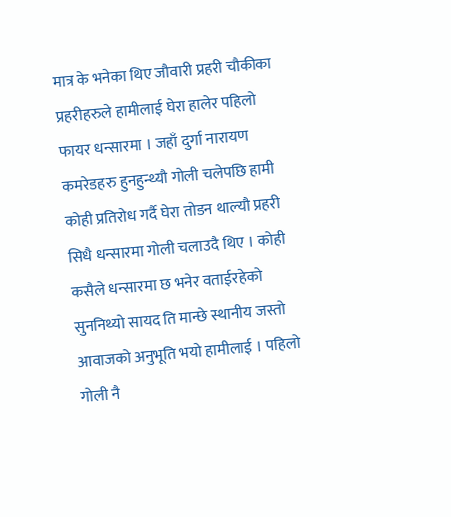मात्र के भनेका थिए जौवारी प्रहरी चौकीका प्रहरीहरुले हामीलाई घेरा हालेर पहिलो फायर धन्सारमा । जहाँ दुर्गा नारायण कमरेडहरु हुनहुन्थ्यौ गोली चलेपछि हामी कोही प्रतिरोध गर्दै घेरा तोडन थाल्यौ प्रहरी सिधै धन्सारमा गोली चलाउदै थिए । कोही कसैले धन्सारमा छ भनेर वताईरहेको सुननिथ्यो सायद ति मान्छे स्थानीय जस्तो आवाजको अनुभूति भयो हामीलाई । पहिलो गोली नै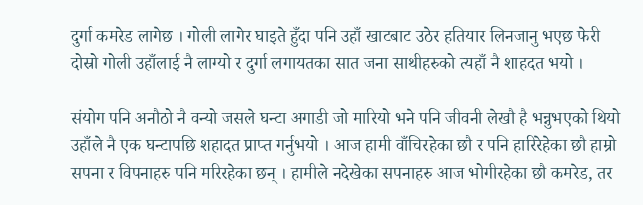दुर्गा कमरेड लागेछ । गोली लागेर घाइते हुँदा पनि उहाँ खाटबाट उठेर हतियार लिनजानु भएछ फेरी दोस्रो गोली उहाँलाई नै लाग्यो र दुर्गा लगायतका सात जना साथीहरुको त्यहाँ नै शाहदत भयो ।

संयोग पनि अनौठो नै वन्यो जसले घन्टा अगाडी जो मारियो भने पनि जीवनी लेखौ है भन्नुभएको थियो उहाँले नै एक घन्टापछि शहादत प्राप्त गर्नुभयो । आज हामी वाँचिरहेका छौ र पनि हारिरेहेका छौ हाम्रो सपना र विपनाहरु पनि मरिरहेका छन् । हामीले नदेखेका सपनाहरु आज भोगीरहेका छौ कमरेड, तर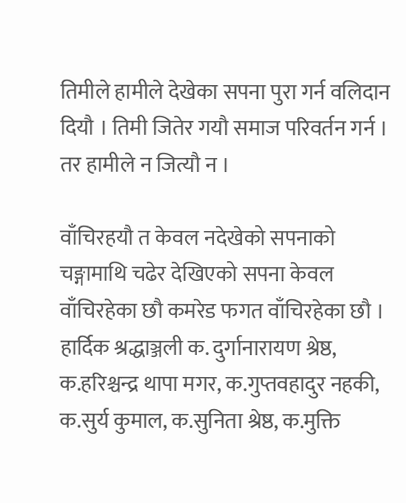तिमीले हामीले देखेका सपना पुरा गर्न वलिदान दियौ । तिमी जितेर गयौ समाज परिवर्तन गर्न । तर हामीले न जित्यौ न ।

वाँचिरहयौ त केवल नदेखेको सपनाको चङ्गामाथि चढेर देखिएको सपना केवल वाँचिरहेका छौ कमरेड फगत वाँचिरहेका छौ । हार्दिक श्रद्धाञ्जली क. दुर्गानारायण श्रेष्ठ, क.हरिश्चन्द्र थापा मगर, क.गुप्तवहादुर नहकी, क.सुर्य कुमाल, क.सुनिता श्रेष्ठ, क.मुक्ति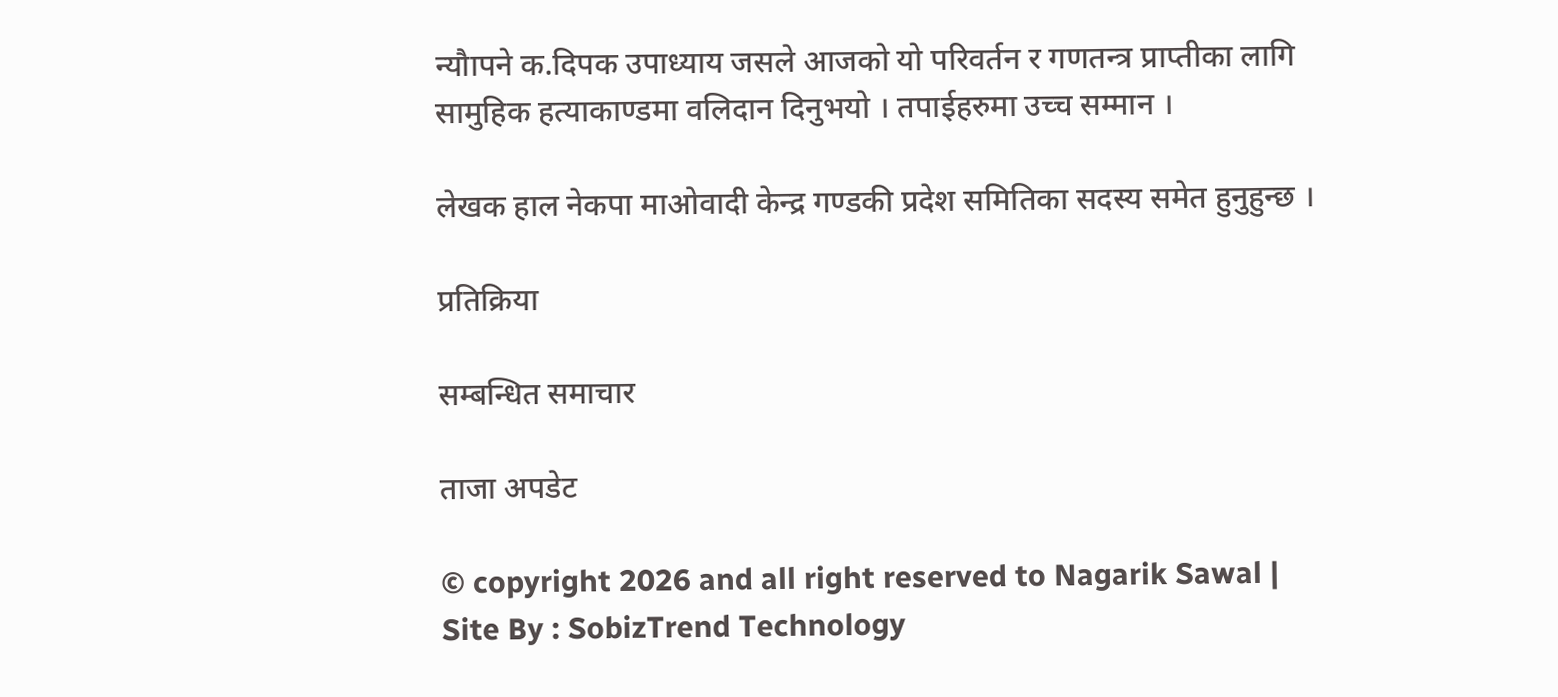न्यौापने क.दिपक उपाध्याय जसले आजको यो परिवर्तन र गणतन्त्र प्राप्तीका लागि सामुहिक हत्याकाण्डमा वलिदान दिनुभयो । तपाईहरुमा उच्च सम्मान ।

लेखक हाल नेकपा माओवादी केन्द्र गण्डकी प्रदेश समितिका सदस्य समेत हुनुहुन्छ ।

प्रतिक्रिया

सम्बन्धित समाचार

ताजा अपडेट

© copyright 2026 and all right reserved to Nagarik Sawal | Site By : SobizTrend Technology